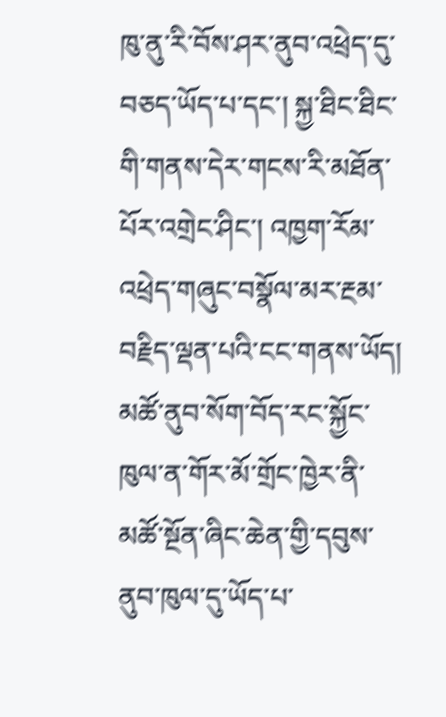ཁུ་ནུ་རི་བོས་ཤར་ནུབ་འཕྲེད་དུ་བཅད་ཡོད་པ་དང་། སྐྱ་ཐིང་ཐིང་གི་གནས་དེར་གངས་རི་མཐོན་པོར་འགྲེང་ཤིང་། འཁྱག་རོམ་འཕྲེད་གཞུང་བསྣོལ་མར་རྔམ་བརྗིད་ལྡན་པའི་ངང་གནས་ཡོད།
མཚོ་ནུབ་སོག་བོད་རང་སྐྱོང་ཁུལ་ན་གོར་མོ་གྲོང་ཁྱེར་ནི་མཚོ་སྔོན་ཞིང་ཆེན་གྱི་དབུས་ནུབ་ཁུལ་དུ་ཡོད་པ་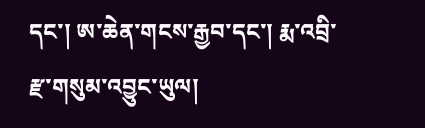དང་། ཨ་ཆེན་གངས་རྒྱབ་དང་། རྨ་འབྲི་རྫ་གསུམ་འབྱུང་ཡུལ།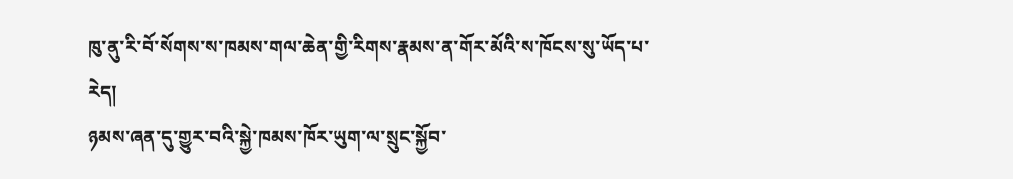ཁུ་ནུ་རི་བོ་སོགས་ས་ཁམས་གལ་ཆེན་གྱི་རིགས་རྣམས་ན་གོར་མོའི་ས་ཁོངས་སུ་ཡོད་པ་རེད།
ཉམས་ཞན་དུ་གྱུར་བའི་སྐྱེ་ཁམས་ཁོར་ཡུག་ལ་སྲུང་སྐྱོབ་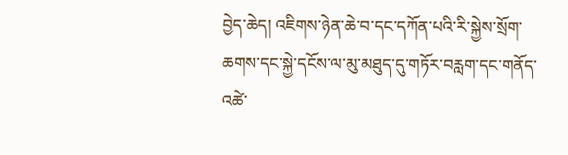བྱེད་ཆེད། འཇིགས་ཉེན་ཆེ་བ་དང་དཀོན་པའི་རི་སྐྱེས་སྲོག་ཆགས་དང་སྐྱེ་དངོས་ལ་མུ་མཐུད་དུ་གཏོར་བརླག་དང་གནོད་འཚེ་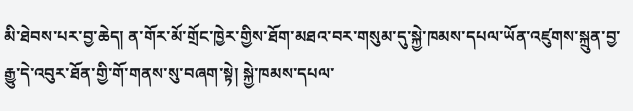མི་ཐེབས་པར་བྱ་ཆེད། ན་གོར་མོ་གྲོང་ཁྱེར་གྱིས་ཐོག་མཐའ་བར་གསུམ་དུ་སྐྱེ་ཁམས་དཔལ་ཡོན་འཛུགས་སྐྲུན་བྱ་རྒྱུ་དེ་འབུར་ཐོན་གྱི་གོ་གནས་སུ་བཞག་སྟེ། སྐྱེ་ཁམས་དཔལ་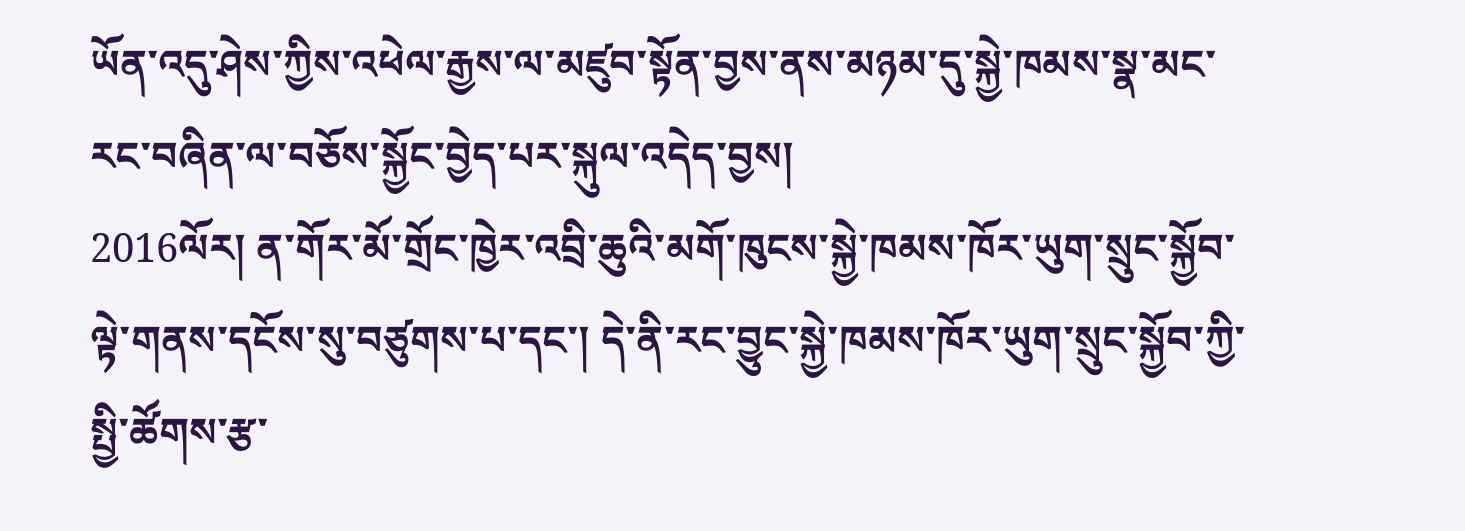ཡོན་འདུ་ཤེས་ཀྱིས་འཕེལ་རྒྱས་ལ་མཛུབ་སྟོན་བྱས་ནས་མཉམ་དུ་སྐྱེ་ཁམས་སྣ་མང་རང་བཞིན་ལ་བཅོས་སྐྱོང་བྱེད་པར་སྐུལ་འདེད་བྱས།
2016ལོར། ན་གོར་མོ་གྲོང་ཁྱེར་འབྲི་ཆུའི་མགོ་ཁུངས་སྐྱེ་ཁམས་ཁོར་ཡུག་སྲུང་སྐྱོབ་ལྟེ་གནས་དངོས་སུ་བཙུགས་པ་དང་། དེ་ནི་རང་བྱུང་སྐྱེ་ཁམས་ཁོར་ཡུག་སྲུང་སྐྱོབ་ཀྱི་སྤྱི་ཚོགས་རྩ་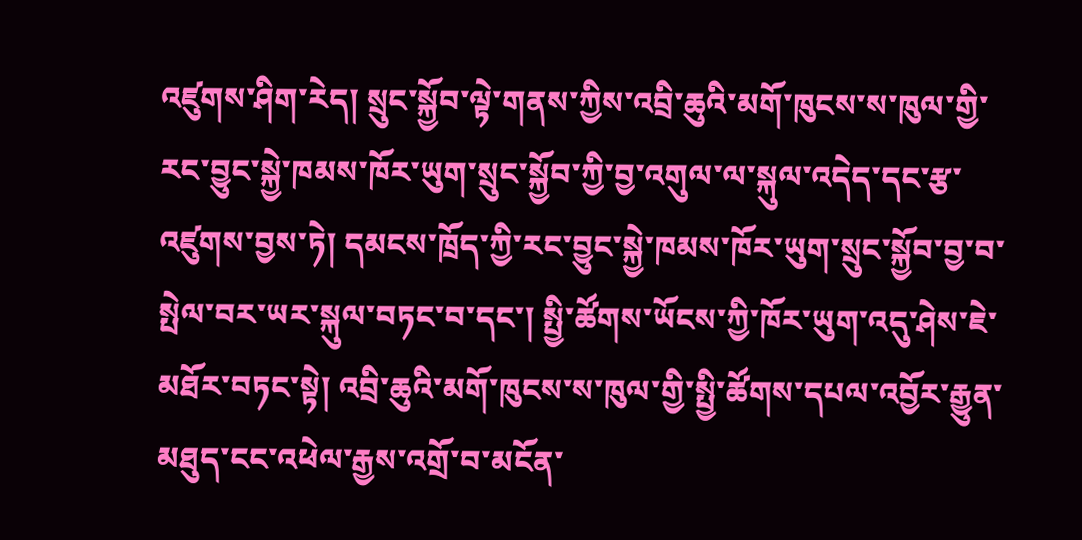འཛུགས་ཤིག་རེད། སྲུང་སྐྱོབ་ལྟེ་གནས་ཀྱིས་འབྲི་ཆུའི་མགོ་ཁུངས་ས་ཁུལ་གྱི་རང་བྱུང་སྐྱེ་ཁམས་ཁོར་ཡུག་སྲུང་སྐྱོབ་ཀྱི་བྱ་འགུལ་ལ་སྐུལ་འདེད་དང་རྩ་འཛུགས་བྱས་ཏེ། དམངས་ཁྲོད་ཀྱི་རང་བྱུང་སྐྱེ་ཁམས་ཁོར་ཡུག་སྲུང་སྐྱོབ་བྱ་བ་སྤེལ་བར་ཡར་སྐུལ་བཏང་བ་དང་། སྤྱི་ཚོགས་ཡོངས་ཀྱི་ཁོར་ཡུག་འདུ་ཤེས་ཇེ་མཐོར་བཏང་སྟེ། འབྲི་ཆུའི་མགོ་ཁུངས་ས་ཁུལ་གྱི་སྤྱི་ཚོགས་དཔལ་འབྱོར་རྒྱུན་མཐུད་ངང་འཕེལ་རྒྱས་འགྲོ་བ་མངོན་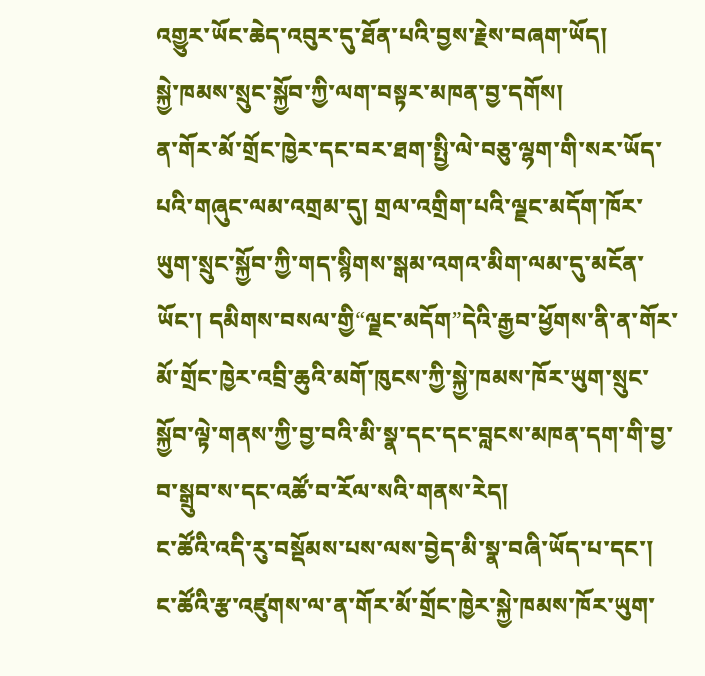འགྱུར་ཡོང་ཆེད་འབུར་དུ་ཐོན་པའི་བྱས་རྗེས་བཞག་ཡོད།
སྐྱེ་ཁམས་སྲུང་སྐྱོབ་ཀྱི་ལག་བསྟར་མཁན་བྱ་དགོས།
ན་གོར་མོ་གྲོང་ཁྱེར་དང་བར་ཐག་སྤྱི་ལེ་བཅུ་ལྷག་གི་སར་ཡོད་པའི་གཞུང་ལམ་འགྲམ་དུ། གྲལ་འགྲིག་པའི་ལྗང་མདོག་ཁོར་ཡུག་སྲུང་སྐྱོབ་ཀྱི་གད་སྙིགས་སྒམ་འགའ་མིག་ལམ་དུ་མངོན་ཡོང་། དམིགས་བསལ་གྱི“ལྗང་མདོག”དེའི་རྒྱབ་ཕྱོགས་ནི་ན་གོར་མོ་གྲོང་ཁྱེར་འབྲི་ཆུའི་མགོ་ཁུངས་ཀྱི་སྐྱེ་ཁམས་ཁོར་ཡུག་སྲུང་སྐྱོབ་ལྟེ་གནས་ཀྱི་བྱ་བའི་མི་སྣ་དང་དང་བླངས་མཁན་དག་གི་བྱ་བ་སྒྲུབ་ས་དང་འཚོ་བ་རོལ་སའི་གནས་རེད།
ང་ཚོའི་འདི་རུ་བསྡོམས་པས་ལས་བྱེད་མི་སྣ་བཞི་ཡོད་པ་དང་། ང་ཚོའི་རྩ་འཛུགས་ལ་ན་གོར་མོ་གྲོང་ཁྱེར་སྐྱེ་ཁམས་ཁོར་ཡུག་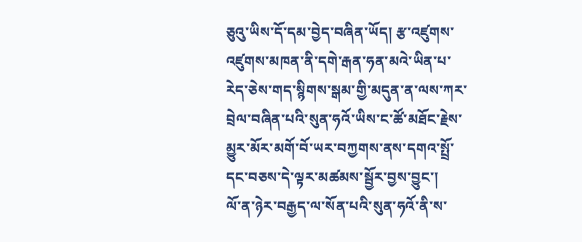ཅུའུ་ཡིས་དོ་དམ་བྱེད་བཞིན་ཡོད། རྩ་འཛུགས་འཛུགས་མཁན་ནི་དགེ་རྒན་ཧན་མའེ་ཡིན་པ་རེད་ཅེས་གད་སྙིགས་སྒམ་གྱི་མདུན་ན་ལས་ཀར་བྲེལ་བཞིན་པའི་སུན་ཧའོ་ཡིས་ང་ཚོ་མཐོང་རྗེས་མྱུར་མོར་མགོ་བོ་ཡར་བཀྱགས་ནས་དགའ་སྤྲོ་དང་བཅས་དེ་ལྟར་མཚམས་སྦྱོར་བྱས་བྱུང་།
ལོ་ན་ཉེར་བརྒྱད་ལ་སོན་པའི་སུན་ཧའོ་ནི་ས་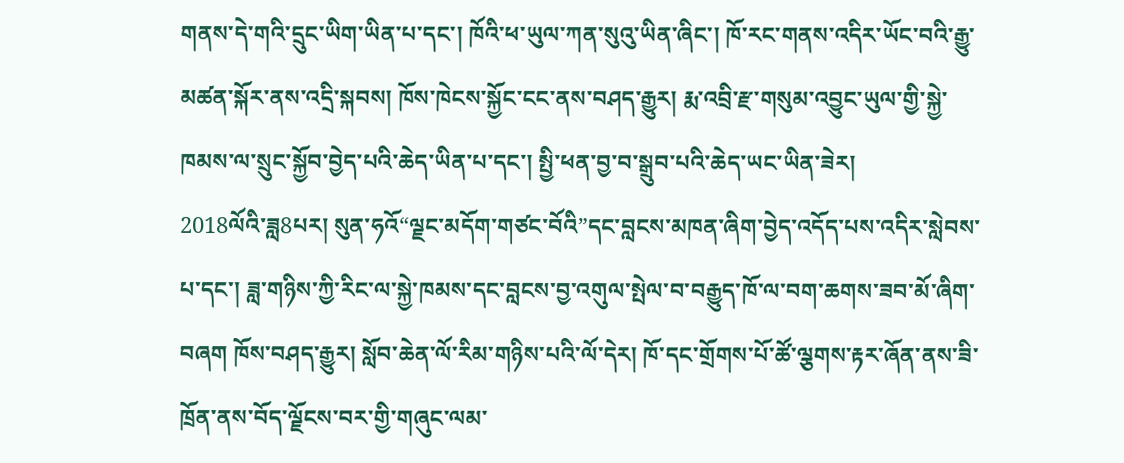གནས་དེ་གའི་དྲུང་ཡིག་ཡིན་པ་དང་། ཁོའི་ཕ་ཡུལ་ཀན་སུའུ་ཡིན་ཞིང་། ཁོ་རང་གནས་འདིར་ཡོང་བའི་རྒྱུ་མཚན་སྐོར་ནས་འདྲི་སྐབས། ཁོས་ཁེངས་སྐྱོང་ངང་ནས་བཤད་རྒྱུར། རྨ་འབྲི་རྫ་གསུམ་འབྱུང་ཡུལ་གྱི་སྐྱེ་ཁམས་ལ་སྲུང་སྐྱོབ་བྱེད་པའི་ཆེད་ཡིན་པ་དང་། སྤྱི་ཕན་བྱ་བ་སྒྲུབ་པའི་ཆེད་ཡང་ཡིན་ཟེར།
2018ལོའི་ཟླ8པར། སུན་ཧའོ“ལྗང་མདོག་གཙང་བོའི”དང་བླངས་མཁན་ཞིག་བྱེད་འདོད་པས་འདིར་སླེབས་པ་དང་། ཟླ་གཉིས་ཀྱི་རིང་ལ་སྐྱེ་ཁམས་དང་བླངས་བྱ་འགུལ་སྤེལ་བ་བརྒྱུད་ཁོ་ལ་བག་ཆགས་ཟབ་མོ་ཞིག་བཞག ཁོས་བཤད་རྒྱུར། སློབ་ཆེན་ལོ་རིམ་གཉིས་པའི་ལོ་དེར། ཁོ་དང་གྲོགས་པོ་ཚོ་ལྕགས་རྟར་ཞོན་ནས་ཟི་ཁྲོན་ནས་བོད་ལྗོངས་བར་གྱི་གཞུང་ལམ་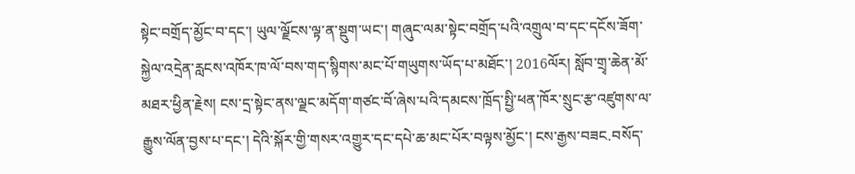སྟེང་བགྲོད་མྱོང་བ་དང་། ཡུལ་ལྗོངས་ལྟ་ན་སྡུག་ཡང་། གཞུང་ལམ་སྟེང་བགྲོད་པའི་འགྲུལ་བ་དང་དངོས་ཟོག་སྐྱེལ་འདྲེན་རླངས་འཁོར་ཁ་ལོ་བས་གད་སྙིགས་མང་པོ་གཡུགས་ཡོད་པ་མཐོང་། 2016ལོར། སློབ་གྲྭ་ཆེན་མོ་མཐར་ཕྱིན་རྗེས། ངས་དྲ་སྟེང་ནས་ལྗང་མདོག་གཙང་བོ་ཞེས་པའི་དམངས་ཁྲོད་སྤྱི་ཕན་ཁོར་སྲུང་རྩ་འཛུགས་ལ་རྒྱུས་ལོན་བྱས་པ་དང་། དེའི་སྐོར་གྱི་གསར་འགྱུར་དང་དཔེ་ཆ་མང་པོར་བལྟས་མྱོང་། ངས་རྒྱས་བཟང.བསོད་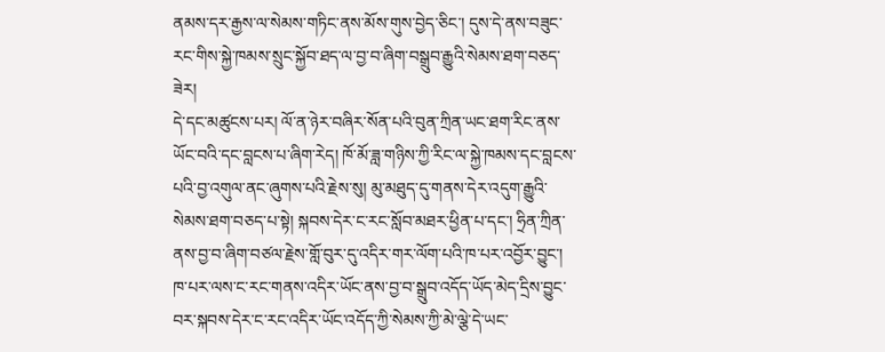ནམས་དར་རྒྱས་ལ་སེམས་གཏིང་ནས་མོས་གུས་བྱེད་ཅིང་། དུས་དེ་ནས་བཟུང་རང་གིས་སྐྱེ་ཁམས་སྲུང་སྐྱོབ་ཐད་ལ་བྱ་བ་ཞིག་བསྒྲུབ་རྒྱུའི་སེམས་ཐག་བཅད་ཟེར།
དེ་དང་མཚུངས་པར། ལོ་ན་ཉེར་བཞིར་སོན་པའི་བུན་ཀྲིན་ཡང་ཐག་རིང་ནས་ཡོང་བའི་དང་བླངས་པ་ཞིག་རེད། ཁོ་མོ་ཟླ་གཉིས་ཀྱི་རིང་ལ་སྐྱེ་ཁམས་དང་བླངས་པའི་བྱ་འགུལ་ནང་ཞུགས་པའི་རྗེས་སུ། མུ་མཐུད་དུ་གནས་དེར་འདུག་རྒྱུའི་སེམས་ཐག་བཅད་པ་སྟེ། སྐབས་དེར་ང་རང་སློབ་མཐར་ཕྱིན་པ་དང་། ཧྲིན་ཀྲིན་ནས་བྱ་བ་ཞིག་བཙལ་རྗེས་གློ་བུར་དུ་འདིར་གར་ལོག་པའི་ཁ་པར་འབྱོར་བྱུང་། ཁ་པར་ལས་ང་རང་གནས་འདིར་ཡོང་ནས་བྱ་བ་སྒྲུབ་འདོད་ཡོད་མེད་དྲིས་བྱུང་བར་སྐབས་དེར་ང་རང་འདིར་ཡོང་འདོད་ཀྱི་སེམས་ཀྱི་མེ་ལྕེ་དེ་ཡང་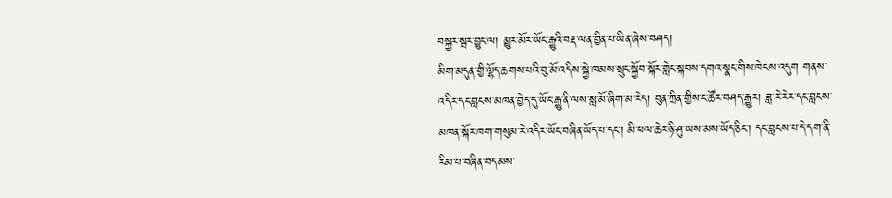བསྐྱར་སྦར་བྱུང་ལ། མྱུར་མོར་ཡོང་རྒྱུའི་བརྡ་ལན་བྱིན་པ་ཡིན་ཞེས་བཤད།
མིག་མདུན་གྱི་ལྷོད་ཆགས་པའི་བུ་མོ་འདིས་སྐྱེ་ཁམས་སྲུང་སྐྱོབ་སྐོར་གླེང་སྐབས་དགའ་སྣང་གིས་ཁེངས་འདུག གནས་འདིར་དང་བླངས་མཁན་བྱེད་དུ་ཡོང་རྒྱུ་ནི་ལས་སླ་མོ་ཞིག་མ་རེད། བུན་ཀྲིན་གྱིས་ང་ཚོར་བཤད་རྒྱུར། ཟླ་རེ་རེར་དང་བླངས་མཁན་སྐོར་ཁག་གསུམ་རེ་འདིར་ཡོང་བཞིན་ཡོད་པ་དང་། མི་ཕལ་ཆེར་ཉི་ཤུ་ཡས་མས་ཡོད་ཅིང་། དང་བླངས་པ་དེ་དག་ནི་རིམ་པ་བཞིན་བདམས་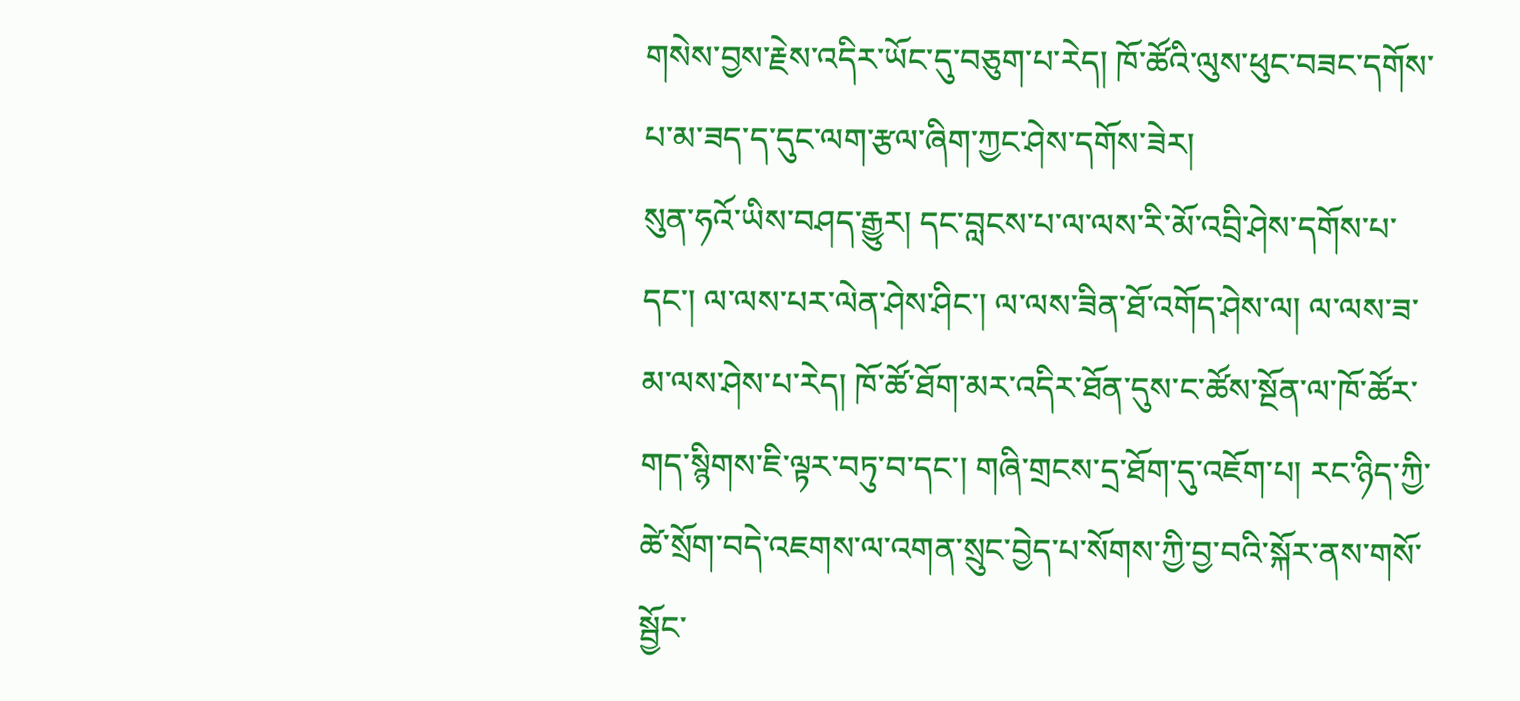གསེས་བྱས་རྗེས་འདིར་ཡོང་དུ་བཅུག་པ་རེད། ཁོ་ཚོའི་ལུས་ཕུང་བཟང་དགོས་པ་མ་ཟད་ད་དུང་ལག་རྩལ་ཞིག་ཀྱང་ཤེས་དགོས་ཟེར།
སུན་ཧའོ་ཡིས་བཤད་རྒྱུར། དང་བླངས་པ་ལ་ལས་རི་མོ་འབྲི་ཤེས་དགོས་པ་དང་། ལ་ལས་པར་ལེན་ཤེས་ཤིང་། ལ་ལས་ཟིན་ཐོ་འགོད་ཤེས་ལ། ལ་ལས་ཟ་མ་ལས་ཤེས་པ་རེད། ཁོ་ཚོ་ཐོག་མར་འདིར་ཐོན་དུས་ང་ཚོས་སྔོན་ལ་ཁོ་ཚོར་གད་སྙིགས་ཇི་ལྟར་བཏུ་བ་དང་། གཞི་གྲངས་དྲ་ཐོག་དུ་འཇོག་པ། རང་ཉིད་ཀྱི་ཚེ་སྲོག་བདེ་འཇགས་ལ་འགན་སྲུང་བྱེད་པ་སོགས་ཀྱི་བྱ་བའི་སྐོར་ནས་གསོ་སྦྱོང་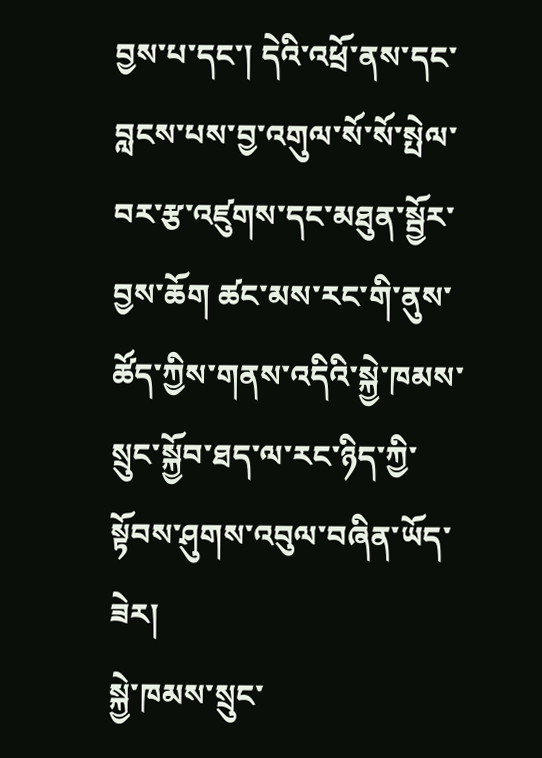བྱས་པ་དང་། དེའི་འཕྲོ་ནས་དང་བླངས་པས་བྱ་འགུལ་སོ་སོ་སྤེལ་བར་རྩ་འཛུགས་དང་མཐུན་སྦྱོར་བྱས་ཆོག ཚང་མས་རང་གི་ནུས་ཚོད་ཀྱིས་གནས་འདིའི་སྐྱེ་ཁམས་སྲུང་སྐྱོབ་ཐད་ལ་རང་ཉིད་ཀྱི་སྟོབས་ཤུགས་འབུལ་བཞིན་ཡོད་ཟེར།
སྐྱེ་ཁམས་སྲུང་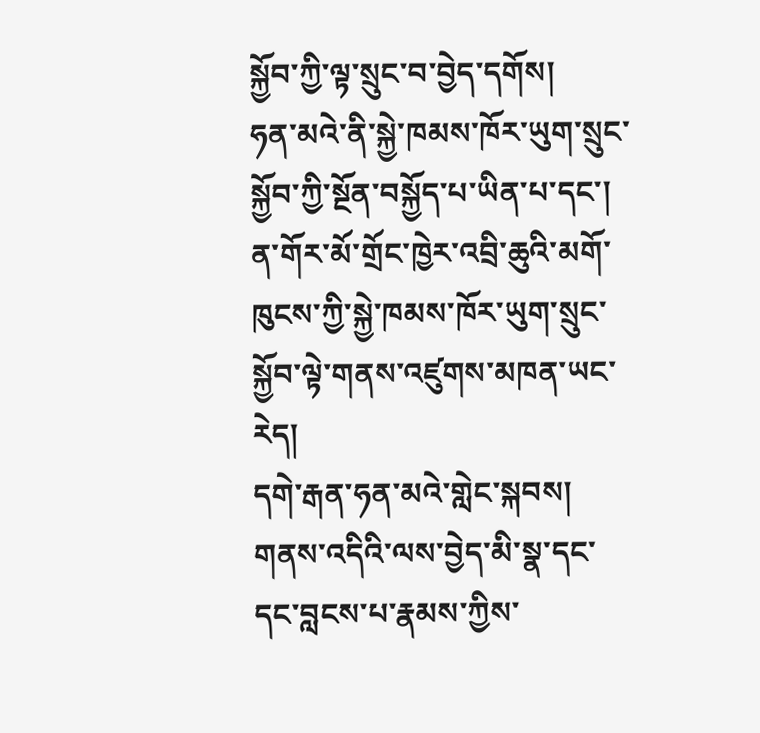སྐྱོབ་ཀྱི་ལྟ་སྲུང་བ་བྱེད་དགོས།
ཧན་མའེ་ནི་སྐྱེ་ཁམས་ཁོར་ཡུག་སྲུང་སྐྱོབ་ཀྱི་སྔོན་བསྐྱོད་པ་ཡིན་པ་དང་། ན་གོར་མོ་གྲོང་ཁྱེར་འབྲི་ཆུའི་མགོ་ཁུངས་ཀྱི་སྐྱེ་ཁམས་ཁོར་ཡུག་སྲུང་སྐྱོབ་ལྟེ་གནས་འཛུགས་མཁན་ཡང་རེད།
དགེ་རྒན་ཧན་མའེ་གླེང་སྐབས། གནས་འདིའི་ལས་བྱེད་མི་སྣ་དང་དང་བླངས་པ་རྣམས་ཀྱིས་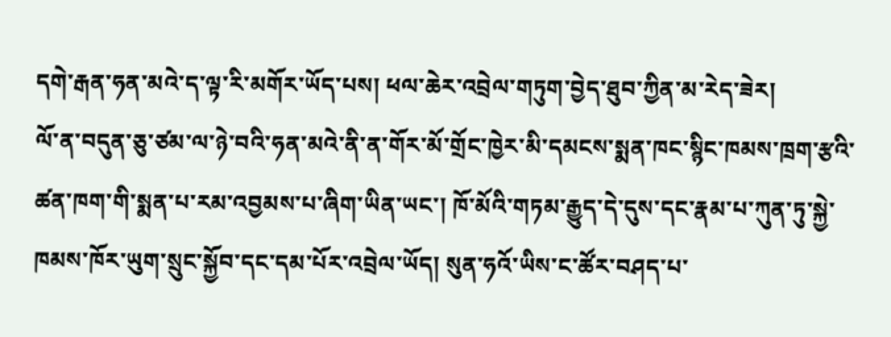དགེ་རྒན་ཧན་མའེ་ད་ལྟ་རི་མགོར་ཡོད་པས། ཕལ་ཆེར་འབྲེལ་གཏུག་བྱེད་ཐུབ་ཀྱིན་མ་རེད་ཟེར།
ལོ་ན་བདུན་ཅུ་ཙམ་ལ་ཉེ་བའི་ཧན་མའེ་ནི་ན་གོར་མོ་གྲོང་ཁྱེར་མི་དམངས་སྨན་ཁང་སྙིང་ཁམས་ཁྲག་རྩའི་ཚན་ཁག་གི་སྨན་པ་རམ་འབྱམས་པ་ཞིག་ཡིན་ཡང་། ཁོ་མོའི་གཏམ་རྒྱུད་དེ་དུས་དང་རྣམ་པ་ཀུན་ཏུ་སྐྱེ་ཁམས་ཁོར་ཡུག་སྲུང་སྐྱོབ་དང་དམ་པོར་འབྲེལ་ཡོད། སུན་ཧའོ་ཡིས་ང་ཚོར་བཤད་པ་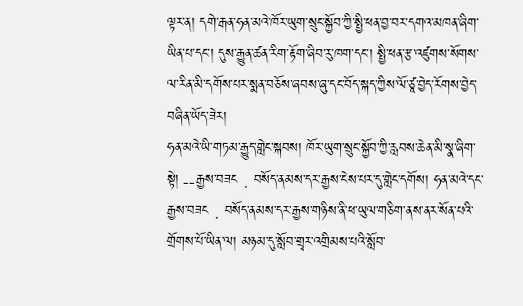ལྟར་ན། དགེ་རྒན་ཧན་མའེ་ཁོར་ཡུག་སྲུང་སྐྱོབ་ཀྱི་སྤྱི་ཕན་བྱ་བར་དགའ་མཁན་ཞིག་ཡིན་པ་དང་། དུས་རྒྱུན་ཚན་རིག་རྟོག་ཞིབ་རུ་ཁག་དང་། སྤྱི་ཕན་རྩ་འཛུགས་སོགས་ལ་རིན་མི་དགོས་པར་སྨན་བཅོས་ཞབས་ཞུ་དང་བོད་སྐད་ཀྱིས་ལོ་ཙཱ་བྱེད་རོགས་བྱེད་བཞིན་ཡོད་ཟེར།
ཧན་མའེ་ཡི་གཏམ་རྒྱུད་གླེང་སྐབས། ཁོར་ཡུག་སྲུང་སྐྱོབ་ཀྱི་རླབས་ཆེན་མི་སྣ་ཞིག་སྟེ། --རྒྱས་བཟང﹒བསོད་ནམས་དར་རྒྱས་ངེས་པར་དུ་གླེང་དགོས། ཧན་མའེ་དང་རྒྱས་བཟང﹒བསོད་ནམས་དར་རྒྱས་གཉིས་ནི་ཕ་ཡུལ་གཅིག་ནས་ནར་སོན་པའི་གྲོགས་པོ་ཡིན་ལ། མཉམ་དུ་སློབ་གྲྭར་འགྲིམས་པའི་སློབ་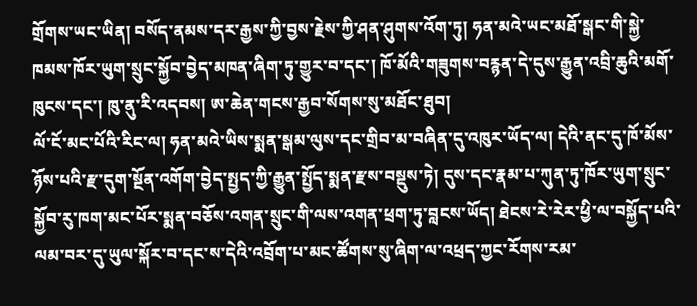གྲོགས་ཡང་ཡིན། བསོད་ནམས་དར་རྒྱས་ཀྱི་བྱས་རྗེས་ཀྱི་ཤན་ཤུགས་འོག་ཏུ། ཧན་མའེ་ཡང་མཐོ་སྒང་གི་སྐྱེ་ཁམས་ཁོར་ཡུག་སྲུང་སྐྱོབ་བྱེད་མཁན་ཞིག་ཏུ་གྱུར་བ་དང་། ཁོ་མོའི་གཟུགས་བརྙན་དེ་དུས་རྒྱུན་འབྲི་ཆུའི་མགོ་ཁུངས་དང་། ཁུ་ནུ་རི་འདབས། ཨ་ཆེན་གངས་རྒྱབ་སོགས་སུ་མཐོང་ཐུབ།
ལོ་ངོ་མང་པོའི་རིང་ལ། ཧན་མའེ་ཡིས་སྨན་སྒམ་ལུས་དང་གྲིབ་མ་བཞིན་དུ་འཁུར་ཡོད་ལ། དེའི་ནང་དུ་ཁོ་མོས་ཉོས་པའི་རྫ་དུག་སྔོན་འགོག་བྱེད་སྤྱད་ཀྱི་རྒྱུན་སྤྱོད་སྨན་རྫས་བསྡུས་ཏེ། དུས་དང་རྣམ་པ་ཀུན་ཏུ་ཁོར་ཡུག་སྲུང་སྐྱོབ་རུ་ཁག་མང་པོར་སྨན་བཅོས་འགན་སྲུང་གི་ལས་འགན་ཕྲག་ཏུ་བླངས་ཡོད། ཐེངས་རེ་རེར་ཕྱི་ལ་བསྐྱོད་པའི་ལམ་བར་དུ་ཡུལ་སྐོར་བ་དང་ས་དེའི་འབྲོག་པ་མང་ཚོགས་སུ་ཞིག་ལ་འཕྲད་ཀྱང་རོགས་རམ་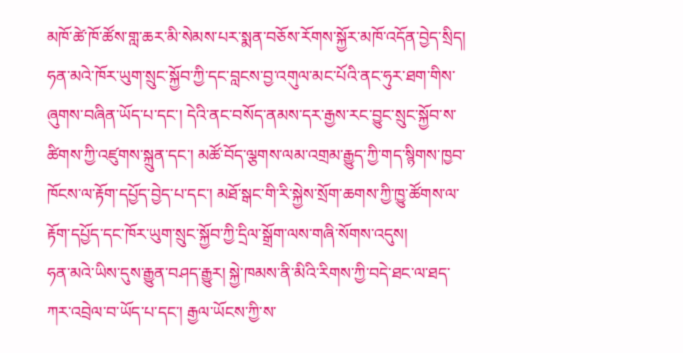མཁོ་ཚེ་ཁོ་ཚོས་གླ་ཆར་མི་སེམས་པར་སྨན་བཅོས་རོགས་སྐྱོར་མཁོ་འདོན་བྱེད་སྲིད། ཧན་མའེ་ཁོར་ཡུག་སྲུང་སྐྱོབ་ཀྱི་དང་བླངས་བྱ་འགུལ་མང་པོའི་ནང་ཧུར་ཐག་གིས་ཞུགས་བཞིན་ཡོད་པ་དང་། དེའི་ནང་བསོད་ནམས་དར་རྒྱས་རང་བྱུང་སྲུང་སྐྱོབ་ས་ཚིགས་ཀྱི་འཛུགས་སྐྲུན་དང་། མཚོ་བོད་ལྕགས་ལམ་འགྲམ་རྒྱུད་ཀྱི་གད་སྙིགས་ཁྱབ་ཁོངས་ལ་རྟོག་དཔྱོད་བྱེད་པ་དང་། མཐོ་སྒང་གི་རི་སྐྱེས་སྲོག་ཆགས་ཀྱི་ཁྱུ་ཚོགས་ལ་རྟོག་དཔྱོད་དང་ཁོར་ཡུག་སྲུང་སྐྱོབ་ཀྱི་དྲིལ་སྒྲོག་ལས་གཞི་སོགས་འདུས།
ཧན་མའེ་ཡིས་དུས་རྒྱུན་བཤད་རྒྱུར། སྐྱེ་ཁམས་ནི་མིའི་རིགས་ཀྱི་བདེ་ཐང་ལ་ཐད་ཀར་འབྲེལ་བ་ཡོད་པ་དང་། རྒྱལ་ཡོངས་ཀྱི་ས་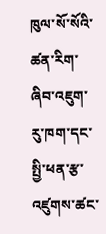ཁུལ་སོ་སོའི་ཚན་རིག་ཞིབ་འཇུག་རུ་ཁག་དང་སྤྱི་ཕན་རྩ་འཛུགས་ཚང་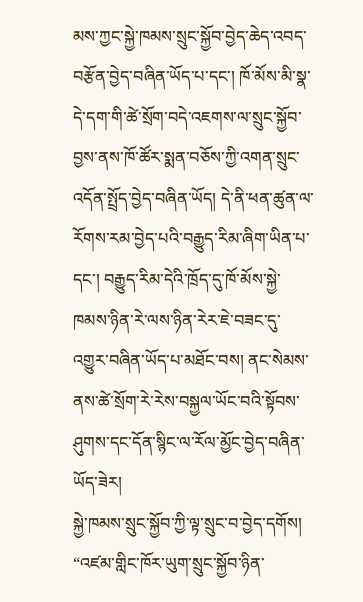མས་ཀྱང་སྐྱེ་ཁམས་སྲུང་སྐྱོབ་བྱེད་ཆེད་འབད་བརྩོན་བྱེད་བཞིན་ཡོད་པ་དང་། ཁོ་མོས་མི་སྣ་དེ་དག་གི་ཚེ་སྲོག་བདེ་འཇགས་ལ་སྲུང་སྐྱོབ་བྱས་ནས་ཁོ་ཚོར་སྨན་བཅོས་ཀྱི་འགན་སྲུང་འདོན་སྤྲོད་བྱེད་བཞིན་ཡོད། དེ་ནི་ཕན་ཚུན་ལ་རོགས་རམ་བྱེད་པའི་བརྒྱུད་རིམ་ཞིག་ཡིན་པ་དང་། བརྒྱུད་རིམ་དེའི་ཁྲོད་དུ་ཁོ་མོས་སྐྱེ་ཁམས་ཉིན་རེ་ལས་ཉིན་རེར་ཇེ་བཟང་དུ་འགྱུར་བཞིན་ཡོད་པ་མཐོང་བས། ནང་སེམས་ནས་ཚེ་སྲོག་རེ་རེས་བསྐྱལ་ཡོང་བའི་སྟོབས་ཤུགས་དང་དོན་སྙིང་ལ་རོལ་མྱོང་བྱེད་བཞིན་ཡོད་ཟེར།
སྐྱེ་ཁམས་སྲུང་སྐྱོབ་ཀྱི་ལྟ་སྲུང་བ་བྱེད་དགོས།
“འཛམ་གླིང་ཁོར་ཡུག་སྲུང་སྐྱོབ་ཉིན་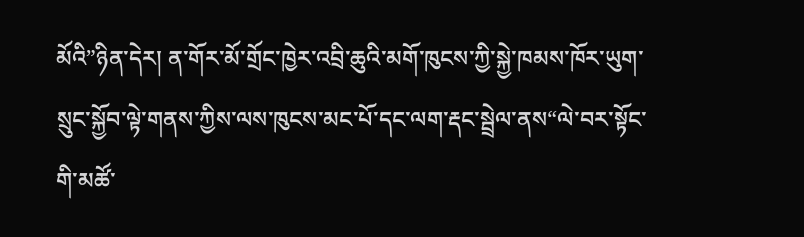མོའི”ཉིན་དེར། ན་གོར་མོ་གྲོང་ཁྱེར་འབྲི་ཆུའི་མགོ་ཁུངས་ཀྱི་སྐྱེ་ཁམས་ཁོར་ཡུག་སྲུང་སྐྱོབ་ལྟེ་གནས་ཀྱིས་ལས་ཁུངས་མང་པོ་དང་ལག་རྡང་སྦྲེལ་ནས“ལེ་བར་སྟོང་གི་མཚོ་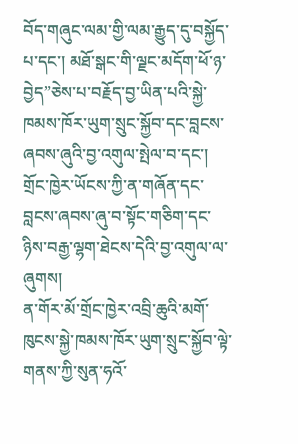བོད་གཞུང་ལམ་གྱི་ལམ་རྒྱུད་དུ་བསྐྱོད་པ་དང་། མཐོ་སྒང་གི་ལྗང་མདོག་ཕོ་ཉ་བྱེད”ཅེས་པ་བརྗོད་བྱ་ཡིན་པའི་སྐྱེ་ཁམས་ཁོར་ཡུག་སྲུང་སྐྱོབ་དང་བླངས་ཞབས་ཞུའི་བྱ་འགུལ་སྤེལ་བ་དང་། གྲོང་ཁྱེར་ཡོངས་ཀྱི་ན་གཞོན་དང་བླངས་ཞབས་ཞུ་བ་སྟོང་གཅིག་དང་ཉིས་བརྒྱ་ལྷག་ཐེངས་དེའི་བྱ་འགུལ་ལ་ཞུགས།
ན་གོར་མོ་གྲོང་ཁྱེར་འབྲི་ཆུའི་མགོ་ཁུངས་སྐྱེ་ཁམས་ཁོར་ཡུག་སྲུང་སྐྱོབ་ལྟེ་གནས་ཀྱི་སུན་ཧའོ་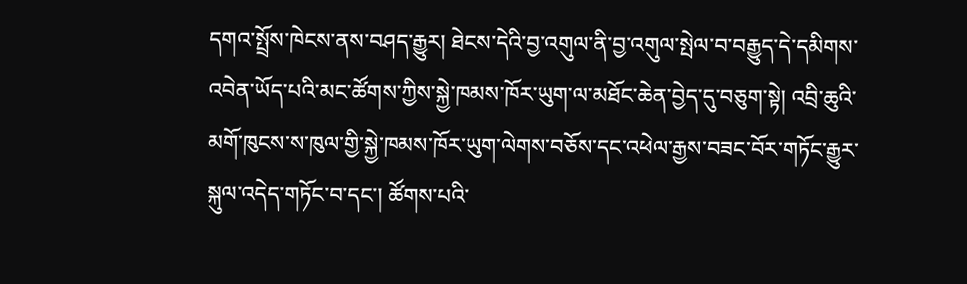དགའ་སྤྲོས་ཁེངས་ནས་བཤད་རྒྱུར། ཐེངས་དེའི་བྱ་འགུལ་ནི་བྱ་འགུལ་སྤེལ་བ་བརྒྱུད་དེ་དམིགས་འབེན་ཡོད་པའི་མང་ཚོགས་ཀྱིས་སྐྱེ་ཁམས་ཁོར་ཡུག་ལ་མཐོང་ཆེན་བྱེད་དུ་བཅུག་སྟེ། འབྲི་ཆུའི་མགོ་ཁུངས་ས་ཁུལ་གྱི་སྐྱེ་ཁམས་ཁོར་ཡུག་ལེགས་བཅོས་དང་འཕེལ་རྒྱས་བཟང་བོར་གཏོང་རྒྱུར་སྐུལ་འདེད་གཏོང་བ་དང་། ཚོགས་པའི་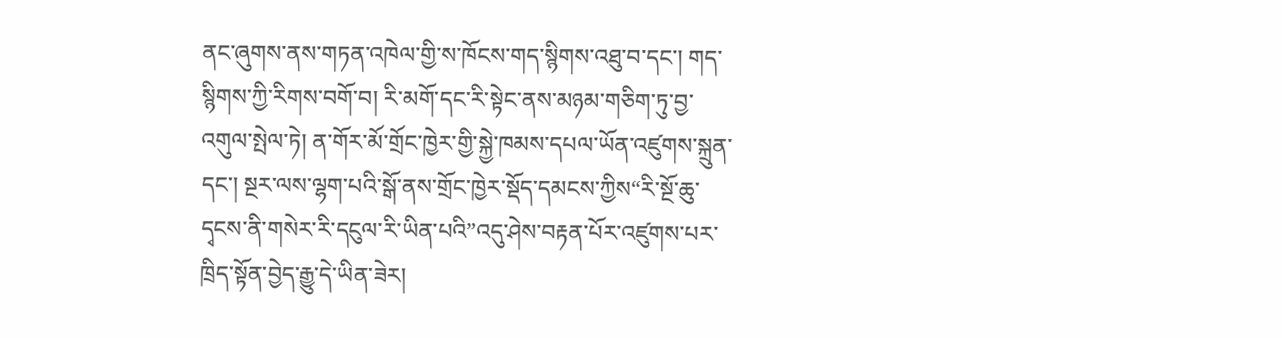ནང་ཞུགས་ནས་གཏན་འཁེལ་གྱི་ས་ཁོངས་གད་སྙིགས་འཐུ་བ་དང་། གད་སྙིགས་ཀྱི་རིགས་བགོ་བ། རི་མགོ་དང་རི་སྟེང་ནས་མཉམ་གཅིག་ཏུ་བྱ་འགུལ་སྤེལ་ཏེ། ན་གོར་མོ་གྲོང་ཁྱེར་གྱི་སྐྱེ་ཁམས་དཔལ་ཡོན་འཛུགས་སྐྲུན་དང་། སྔར་ལས་ལྷག་པའི་སྒོ་ནས་གྲོང་ཁྱེར་སྡོད་དམངས་ཀྱིས“རི་སྔོ་ཆུ་དྭངས་ནི་གསེར་རི་དངུལ་རི་ཡིན་པའི”འདུ་ཤེས་བརྟན་པོར་འཛུགས་པར་ཁྲིད་སྟོན་བྱེད་རྒྱུ་དེ་ཡིན་ཟེར།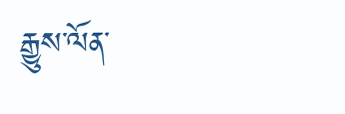རྒྱུས་ལོན་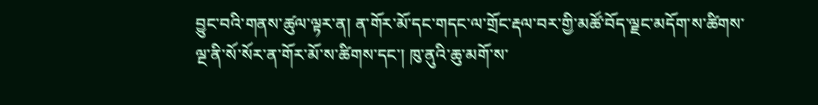བྱུང་བའི་གནས་ཚུལ་ལྟར་ན། ན་གོར་མོ་དང་གདང་ལ་གྲོང་རྡལ་བར་གྱི་མཚོ་བོད་ལྗང་མདོག་ས་ཚིགས་ལྔ་ནི་སོ་སོར་ན་གོར་མོ་ས་ཚིགས་དང་། ཁུ་ནུའི་ཆུ་མགོ་ས་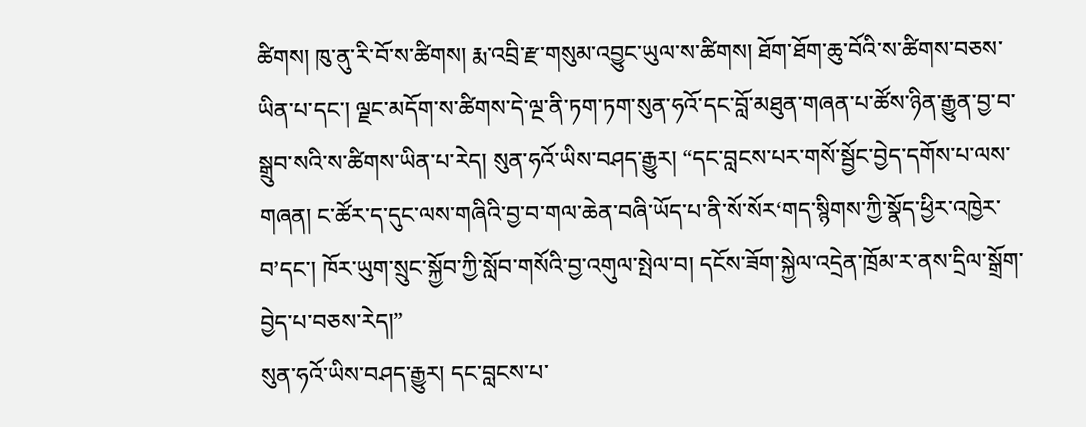ཚིགས། ཁུ་ནུ་རི་བོ་ས་ཚིགས། རྨ་འབྲི་རྫ་གསུམ་འབྱུང་ཡུལ་ས་ཚིགས། ཐོག་ཐོག་ཆུ་བོའི་ས་ཚིགས་བཅས་ཡིན་པ་དང་། ལྗང་མདོག་ས་ཚིགས་དེ་ལྔ་ནི་ཏག་ཏག་སུན་ཧའོ་དང་བློ་མཐུན་གཞན་པ་ཚོས་ཉིན་རྒྱུན་བྱ་བ་སྒྲུབ་སའི་ས་ཚིགས་ཡིན་པ་རེད། སུན་ཧའོ་ཡིས་བཤད་རྒྱུར། “དང་བླངས་པར་གསོ་སྦྱོང་བྱེད་དགོས་པ་ལས་གཞན། ང་ཚོར་ད་དུང་ལས་གཞིའི་བྱ་བ་གལ་ཆེན་བཞི་ཡོད་པ་ནི་སོ་སོར‘གད་སྙིགས་ཀྱི་སྣོད་ཕྱིར་འཁྱེར་བ’དང་། ཁོར་ཡུག་སྲུང་སྐྱོབ་ཀྱི་སློབ་གསོའི་བྱ་འགུལ་སྤེལ་བ། དངོས་ཟོག་སྐྱེལ་འདྲེན་ཁྲོམ་ར་ནས་དྲིལ་སྒྲོག་བྱེད་པ་བཅས་རེད།”
སུན་ཧའོ་ཡིས་བཤད་རྒྱུར། དང་བླངས་པ་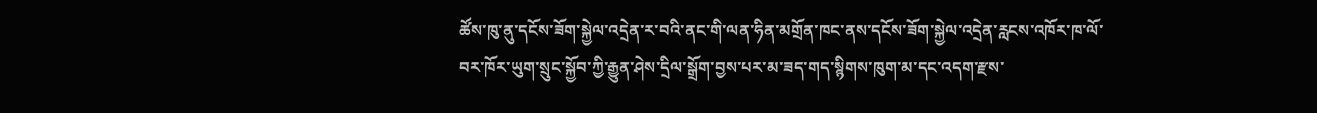ཚོས་ཁུ་ནུ་དངོས་ཟོག་སྐྱེལ་འདྲེན་ར་བའི་ནང་གི་ལན་ཧིན་མགྲོན་ཁང་ནས་དངོས་ཟོག་སྐྱེལ་འདྲེན་རླངས་འཁོར་ཁ་ལོ་བར་ཁོར་ཡུག་སྲུང་སྐྱོབ་ཀྱི་རྒྱུན་ཤེས་དྲིལ་སྒྲོག་བྱས་པར་མ་ཟད་གད་སྙིགས་ཁུག་མ་དང་འདག་རྫས་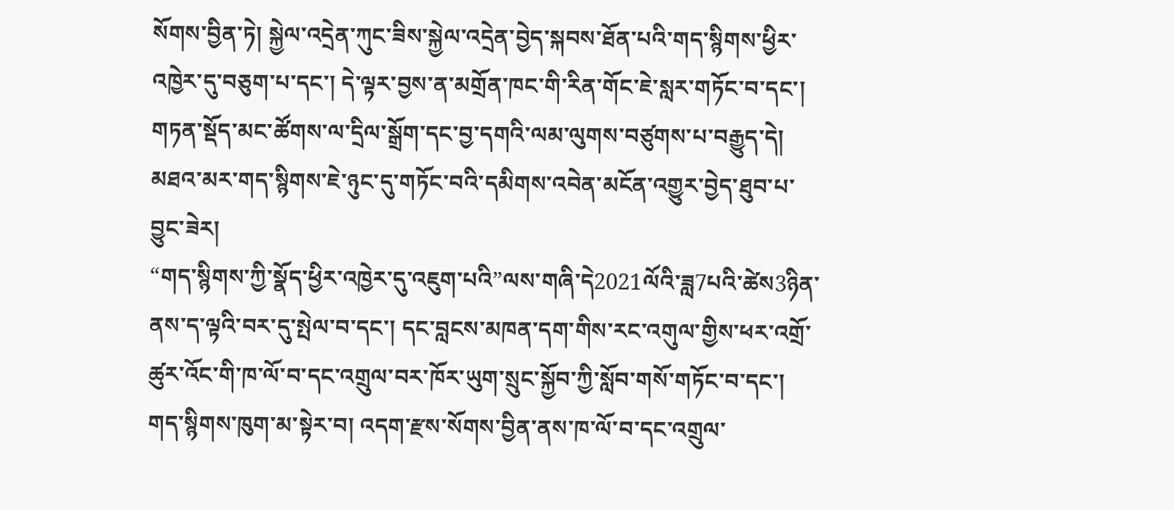སོགས་བྱིན་ཏེ། སྐྱེལ་འདྲེན་ཀུང་ཟིས་སྐྱེལ་འདྲེན་བྱེད་སྐབས་ཐོན་པའི་གད་སྙིགས་ཕྱིར་འཁྱེར་དུ་བཅུག་པ་དང་། དེ་ལྟར་བྱས་ན་མགྲོན་ཁང་གི་རིན་གོང་ཇེ་སླར་གཏོང་བ་དང་། གཏན་སྡོད་མང་ཚོགས་ལ་དྲིལ་སྒྲོག་དང་བྱ་དགའི་ལམ་ལུགས་བཙུགས་པ་བརྒྱུད་དེ། མཐའ་མར་གད་སྙིགས་ཇེ་ཉུང་དུ་གཏོང་བའི་དམིགས་འབེན་མངོན་འགྱུར་བྱེད་ཐུབ་པ་བྱུང་ཟེར།
“གད་སྙིགས་ཀྱི་སྣོད་ཕྱིར་འཁྱེར་དུ་འཇུག་པའི”ལས་གཞི་དེ2021ལོའི་ཟླ7པའི་ཚེས3ཉིན་ནས་ད་ལྟའི་བར་དུ་སྤེལ་བ་དང་། དང་བླངས་མཁན་དག་གིས་རང་འགུལ་གྱིས་ཕར་འགྲོ་ཚུར་འོང་གི་ཁ་ལོ་བ་དང་འགྲུལ་བར་ཁོར་ཡུག་སྲུང་སྐྱོབ་ཀྱི་སློབ་གསོ་གཏོང་བ་དང་། གད་སྙིགས་ཁུག་མ་སྟེར་བ། འདག་རྫས་སོགས་བྱིན་ནས་ཁ་ལོ་བ་དང་འགྲུལ་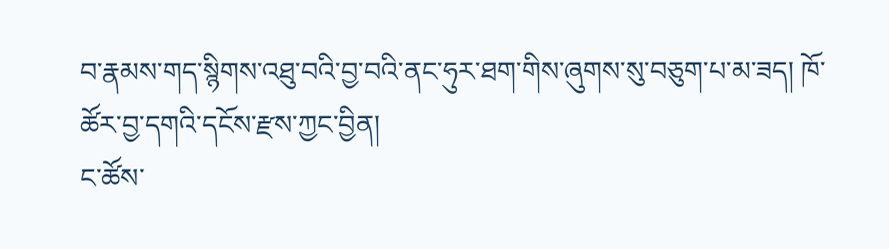བ་རྣམས་གད་སྙིགས་འཐུ་བའི་བྱ་བའི་ནང་ཧུར་ཐག་གིས་ཞུགས་སུ་བཅུག་པ་མ་ཟད། ཁོ་ཚོར་བྱ་དགའི་དངོས་རྫས་ཀྱང་བྱིན།
ང་ཚོས་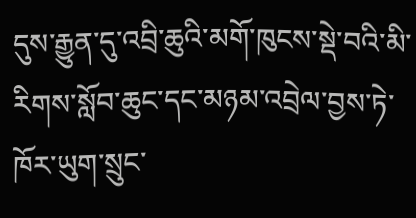དུས་རྒྱུན་དུ་འབྲི་ཆུའི་མགོ་ཁུངས་སྡེ་བའི་མི་རིགས་སློབ་ཆུང་དང་མཉམ་འབྲེལ་བྱས་ཏེ་ཁོར་ཡུག་སྲུང་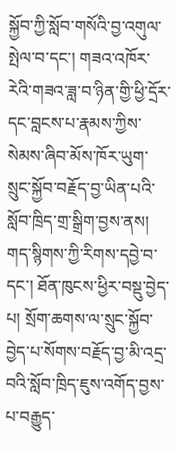སྐྱོབ་ཀྱི་སློབ་གསོའི་བྱ་འགུལ་སྤེལ་བ་དང་། གཟའ་འཁོར་རེའི་གཟའ་ཟླ་བ་ཉིན་གྱི་ཕྱི་དྲོར་དང་བླངས་པ་རྣམས་ཀྱིས་སེམས་ཞིབ་མོས་ཁོར་ཡུག་སྲུང་སྐྱོབ་བརྗོད་བྱ་ཡིན་པའི་སློབ་ཁྲིད་གྲ་སྒྲིག་བྱས་ནས། གད་སྙིགས་ཀྱི་རིགས་དབྱེ་བ་དང་། ཐོན་ཁུངས་ཕྱིར་བསྡུ་བྱེད་པ། སྲོག་ཆགས་ལ་སྲུང་སྐྱོབ་བྱེད་པ་སོགས་བརྗོད་བྱ་མི་འདྲ་བའི་སློབ་ཁྲིད་ཇུས་འགོད་བྱས་པ་བརྒྱུད་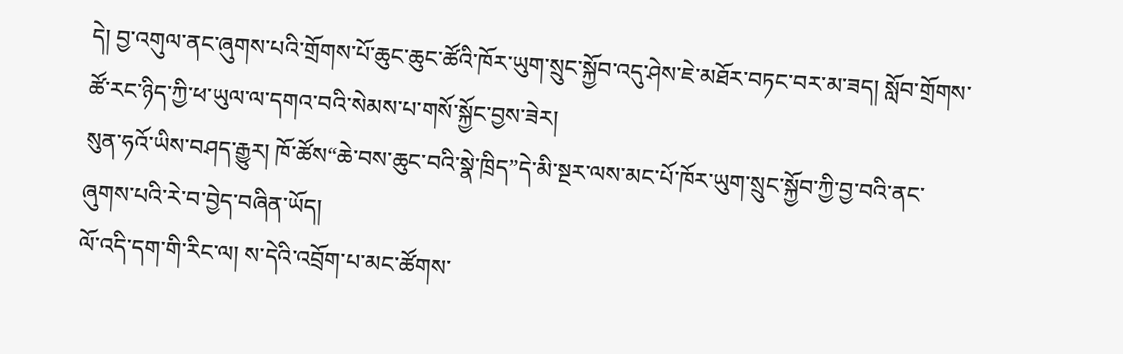དེ། བྱ་འགུལ་ནང་ཞུགས་པའི་གྲོགས་པོ་ཆུང་ཆུང་ཚོའི་ཁོར་ཡུག་སྲུང་སྐྱོབ་འདུ་ཤེས་ཇེ་མཐོར་བཏང་བར་མ་ཟད། སློབ་གྲོགས་ཚོ་རང་ཉིད་ཀྱི་ཕ་ཡུལ་ལ་དགའ་བའི་སེམས་པ་གསོ་སྐྱོང་བྱས་ཟེར།
སུན་ཧའོ་ཡིས་བཤད་རྒྱུར། ཁོ་ཚོས“ཆེ་བས་ཆུང་བའི་སྣེ་ཁྲིད”དེ་མི་སྔར་ལས་མང་པོ་ཁོར་ཡུག་སྲུང་སྐྱོབ་ཀྱི་བྱ་བའི་ནང་ཞུགས་པའི་རེ་བ་བྱེད་བཞིན་ཡོད།
ལོ་འདི་དག་གི་རིང་ལ། ས་དེའི་འབྲོག་པ་མང་ཚོགས་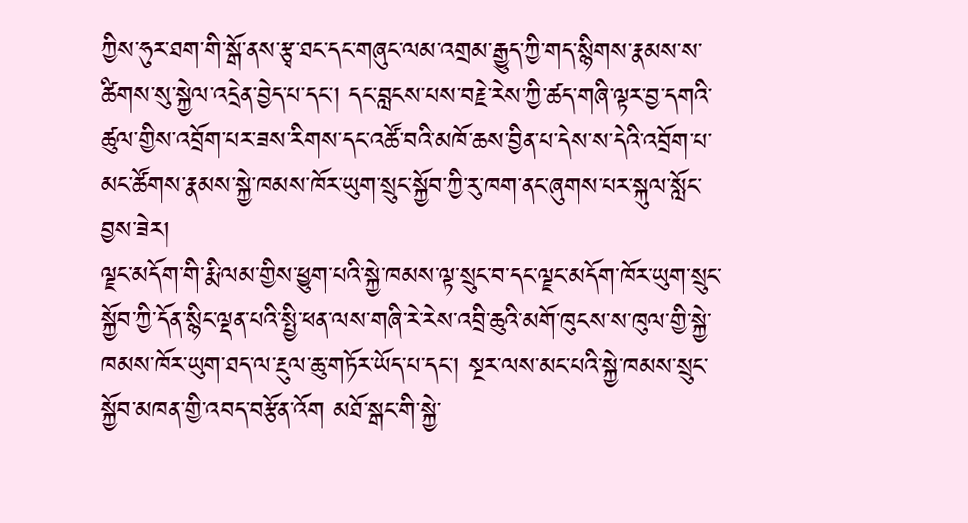ཀྱིས་ཧུར་ཐག་གི་སྒོ་ནས་རྩྭ་ཐང་དང་གཞུང་ལམ་འགྲམ་རྒྱུད་ཀྱི་གད་སྙིགས་རྣམས་ས་ཚིགས་སུ་སྐྱེལ་འདྲེན་བྱེད་པ་དང་། དང་བླངས་པས་བརྗེ་རེས་ཀྱི་ཚད་གཞི་ལྟར་བྱ་དགའི་ཚུལ་གྱིས་འབྲོག་པར་ཟས་རིགས་དང་འཚོ་བའི་མཁོ་ཆས་བྱིན་པ་དེས་ས་དེའི་འབྲོག་པ་མང་ཚོགས་རྣམས་སྐྱེ་ཁམས་ཁོར་ཡུག་སྲུང་སྐྱོབ་ཀྱི་རུ་ཁག་ནང་ཞུགས་པར་སྐུལ་སློང་བྱས་ཟེར།
ལྗང་མདོག་གི་རྨི་ལམ་གྱིས་ཕྱུག་པའི་སྐྱེ་ཁམས་ལྟ་སྲུང་བ་དང་ལྗང་མདོག་ཁོར་ཡུག་སྲུང་སྐྱོབ་ཀྱི་དོན་སྙིང་ལྡན་པའི་སྤྱི་ཕན་ལས་གཞི་རེ་རེས་འབྲི་ཆུའི་མགོ་ཁུངས་ས་ཁུལ་གྱི་སྐྱེ་ཁམས་ཁོར་ཡུག་ཐད་ལ་རྔུལ་ཆུ་གཏོར་ཡོད་པ་དང་། སྔར་ལས་མང་པའི་སྐྱེ་ཁམས་སྲུང་སྐྱོབ་མཁན་གྱི་འབད་བརྩོན་འོག མཐོ་སྒང་གི་སྐྱེ་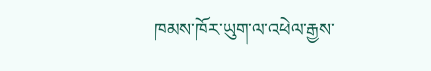ཁམས་ཁོར་ཡུག་ལ་འཕེལ་རྒྱས་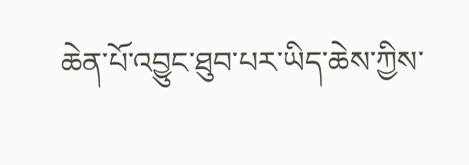ཆེན་པོ་འབྱུང་ཐུབ་པར་ཡིད་ཆེས་ཀྱིས་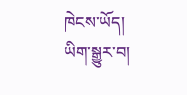ཁེངས་ཡོད།
ཡིག་སྒྱུར་བ།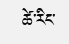ཚེ་རིང་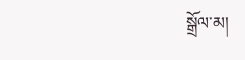སྒྲོལ་མ།